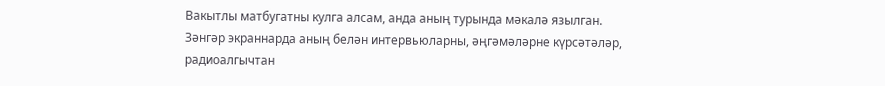Вакытлы матбугатны кулга алсам, анда аның турында мәкалә язылган.
Зәнгәр экраннарда аның белән интервьюларны, әңгәмәләрне күрсәтәләр, радиоалгычтан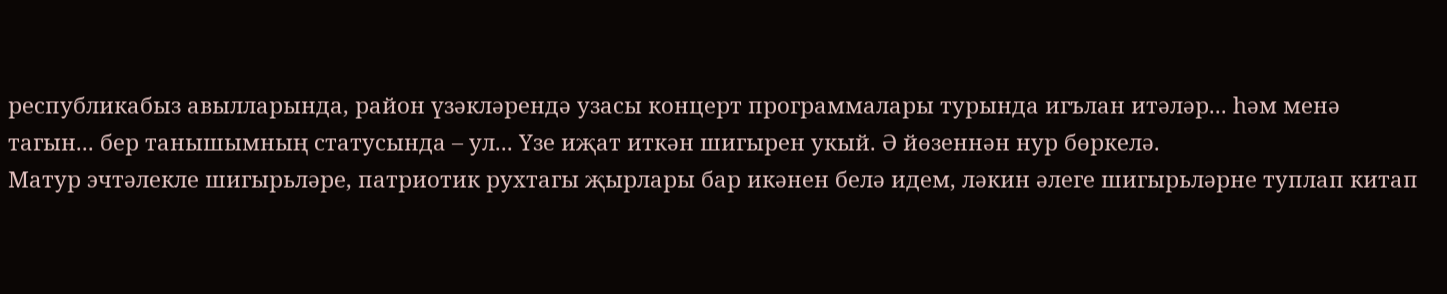республикабыз авылларында, район үзәкләрендә узасы концерт программалары турында игълан итәләр... һәм менә тагын... бер танышымның статусында – ул... Үзе иҗат иткән шигырен укый. Ә йөзеннән нур бөркелә.
Матур эчтәлекле шигырьләре, патриотик рухтагы җырлары бар икәнен белә идем, ләкин әлеге шигырьләрне туплап китап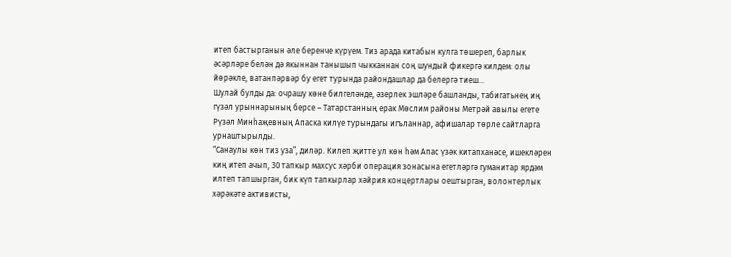итеп бастырганын әле беренче күрүем. Тиз арада китабын кулга төшереп, барлык әсәрләре белән дә якыннан танышып чыкканнан соң шундый фикергә килдем: олы йөрәкле, ватанпәрвәр бу егет турында райондашлар да белергә тиеш...
Шулай булды да: очрашу көне билгеләнде, әзерлек эшләре башланды, табигатьнең иң гүзәл урыннарының берсе – Татарстанның ерак Мөслим районы Метрәй авылы егете Рүзәл Минһаҗевның Апаска килүе турындагы игъланнар, афишалар төрле сайтларга урнаштырылды.
“Санаулы көн тиз уза”, диләр. Килеп җитте ул көн һәм Апас үзәк китапханәсе, ишекләрен киң итеп ачып, 30 тапкыр махсус хәрби операция зонасына егетләргә гуманитар ярдәм илтеп тапшырган, бик күп тапкырлар хәйрия концертлары оештырган, волонтерлык хәрәкәте активисты,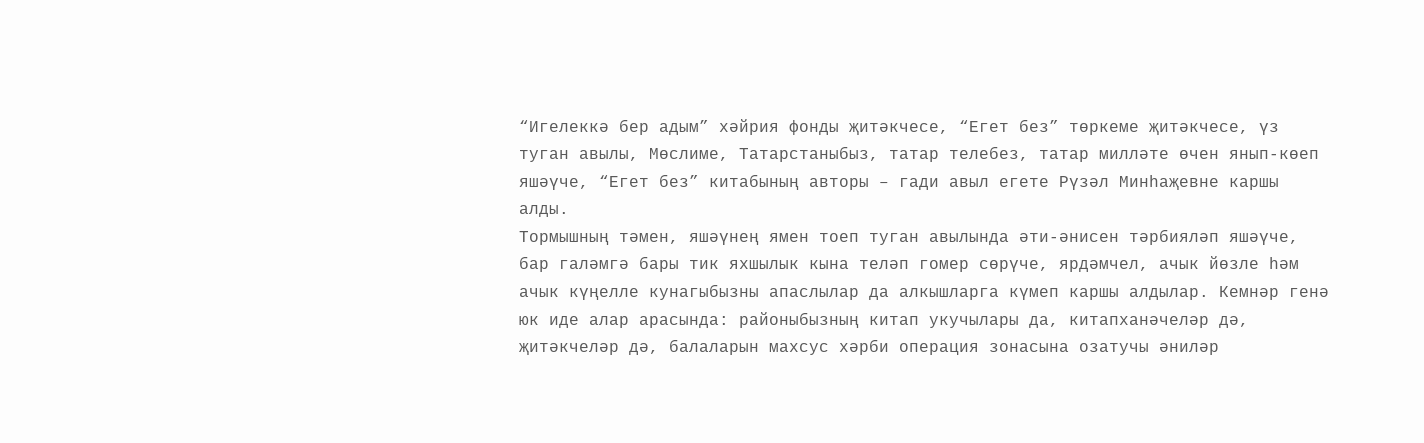“Игелеккә бер адым” хәйрия фонды җитәкчесе, “Егет без” төркеме җитәкчесе, үз туган авылы, Мөслиме, Татарстаныбыз, татар телебез, татар милләте өчен янып-көеп яшәүче, “Егет без” китабының авторы – гади авыл егете Рүзәл Минһаҗевне каршы алды.
Тормышның тәмен, яшәүнең ямен тоеп туган авылында әти-әнисен тәрбияләп яшәүче, бар галәмгә бары тик яхшылык кына теләп гомер сөрүче, ярдәмчел, ачык йөзле һәм ачык күңелле кунагыбызны апаслылар да алкышларга күмеп каршы алдылар. Кемнәр генә юк иде алар арасында: районыбызның китап укучылары да, китапханәчеләр дә, җитәкчеләр дә, балаларын махсус хәрби операция зонасына озатучы әниләр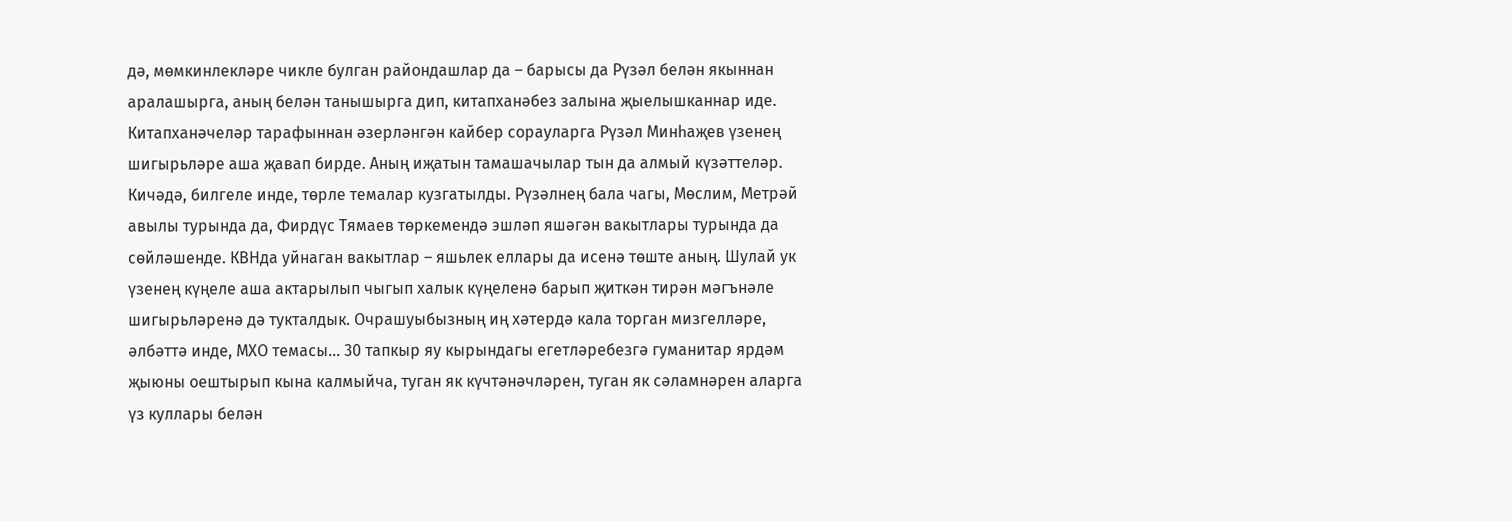дә, мөмкинлекләре чикле булган райондашлар да – барысы да Рүзәл белән якыннан аралашырга, аның белән танышырга дип, китапханәбез залына җыелышканнар иде. Китапханәчеләр тарафыннан әзерләнгән кайбер сорауларга Рүзәл Минһаҗев үзенең шигырьләре аша җавап бирде. Аның иҗатын тамашачылар тын да алмый күзәттеләр.
Кичәдә, билгеле инде, төрле темалар кузгатылды. Рүзәлнең бала чагы, Мөслим, Метрәй авылы турында да, Фирдүс Тямаев төркемендә эшләп яшәгән вакытлары турында да сөйләшенде. КВНда уйнаган вакытлар – яшьлек еллары да исенә төште аның. Шулай ук үзенең күңеле аша актарылып чыгып халык күңеленә барып җиткән тирән мәгънәле шигырьләренә дә тукталдык. Очрашуыбызның иң хәтердә кала торган мизгелләре, әлбәттә инде, МХО темасы... 30 тапкыр яу кырындагы егетләребезгә гуманитар ярдәм җыюны оештырып кына калмыйча, туган як күчтәнәчләрен, туган як сәламнәрен аларга үз куллары белән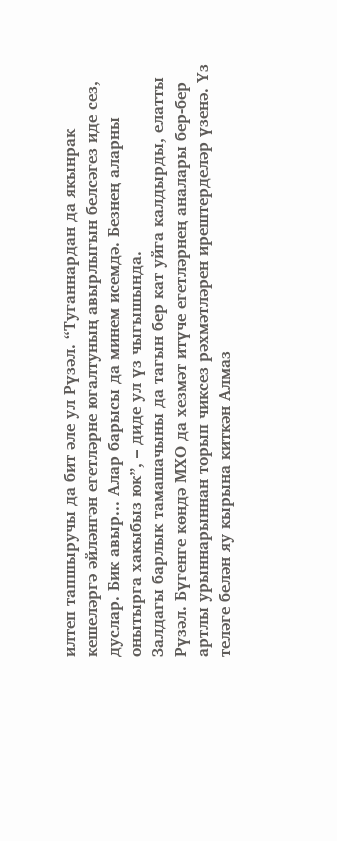илтеп тапшыручы да бит әле ул Рүзәл. “Туганнардан да якынрак кешеләргә әйләнгән егетләрне югалтуның авырлыгын белсәгез иде сез, дуслар. Бик авыр... Алар барысы да минем исемдә. Безнең аларны онытырга хакыбыз юк”, – диде ул үз чыгышында.
Залдагы барлык тамашачыны да тагын бер кат уйга калдырды, елатты Рүзәл. Бүгенге көндә МХО да хезмәт итүче егетләрнең аналары бер-бер артлы урыннарыннан торып чиксез рәхмәтләрен ирештерделәр үзенә. Үз теләге белән яу кырына киткән Алмаз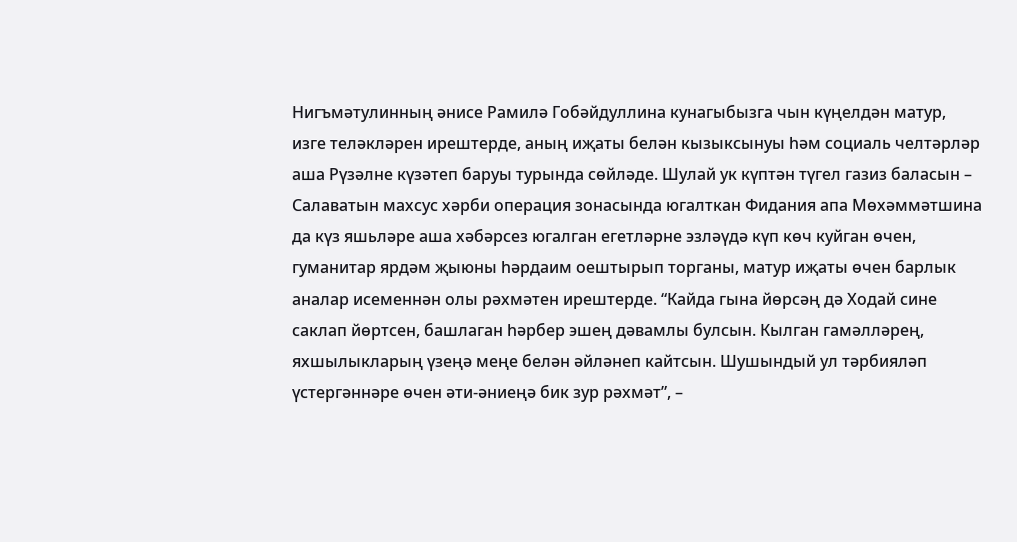Нигъмәтулинның әнисе Рамилә Гобәйдуллина кунагыбызга чын күңелдән матур, изге теләкләрен ирештерде, аның иҗаты белән кызыксынуы һәм социаль челтәрләр аша Рүзәлне күзәтеп баруы турында сөйләде. Шулай ук күптән түгел газиз баласын – Салаватын махсус хәрби операция зонасында югалткан Фидания апа Мөхәммәтшина да күз яшьләре аша хәбәрсез югалган егетләрне эзләүдә күп көч куйган өчен, гуманитар ярдәм җыюны һәрдаим оештырып торганы, матур иҗаты өчен барлык аналар исеменнән олы рәхмәтен ирештерде. “Кайда гына йөрсәң дә Ходай сине саклап йөртсен, башлаган һәрбер эшең дәвамлы булсын. Кылган гамәлләрең, яхшылыкларың үзеңә меңе белән әйләнеп кайтсын. Шушындый ул тәрбияләп үстергәннәре өчен әти-әниеңә бик зур рәхмәт”, –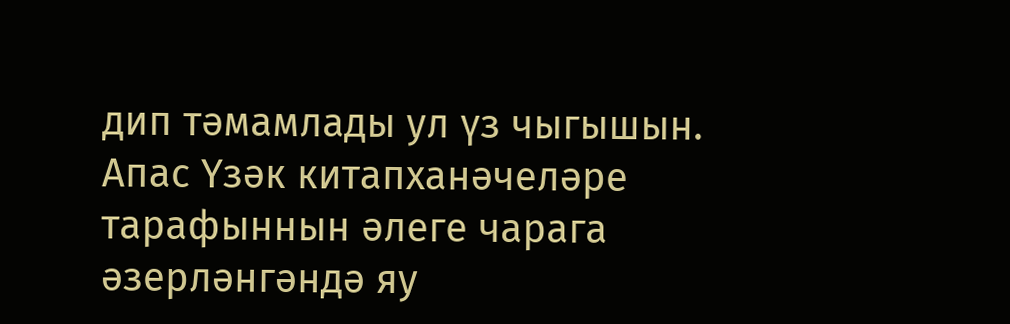дип тәмамлады ул үз чыгышын.
Апас Үзәк китапханәчеләре тарафыннын әлеге чарага әзерләнгәндә яу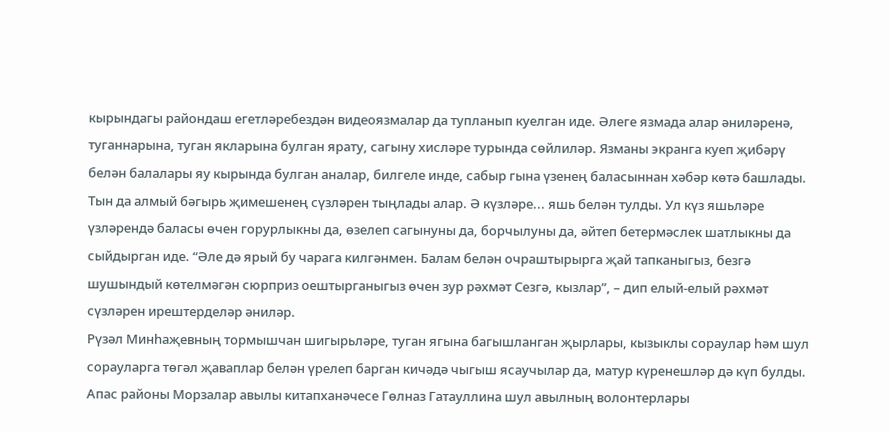кырындагы райондаш егетләребездән видеоязмалар да тупланып куелган иде. Әлеге язмада алар әниләренә, туганнарына, туган якларына булган ярату, сагыну хисләре турында сөйлиләр. Язманы экранга куеп җибәрү белән балалары яу кырында булган аналар, билгеле инде, сабыр гына үзенең баласыннан хәбәр көтә башлады. Тын да алмый бәгырь җимешенең сүзләрен тыңлады алар. Ә күзләре... яшь белән тулды. Ул күз яшьләре үзләрендә баласы өчен горурлыкны да, өзелеп сагынуны да, борчылуны да, әйтеп бетермәслек шатлыкны да сыйдырган иде. “Әле дә ярый бу чарага килгәнмен. Балам белән очраштырырга җай тапканыгыз, безгә шушындый көтелмәгән сюрприз оештырганыгыз өчен зур рәхмәт Сезгә, кызлар”, – дип елый-елый рәхмәт сүзләрен ирештерделәр әниләр.
Рүзәл Минһаҗевның тормышчан шигырьләре, туган ягына багышланган җырлары, кызыклы сораулар һәм шул сорауларга төгәл җаваплар белән үрелеп барган кичәдә чыгыш ясаучылар да, матур күренешләр дә күп булды. Апас районы Морзалар авылы китапханәчесе Гөлназ Гатауллина шул авылның волонтерлары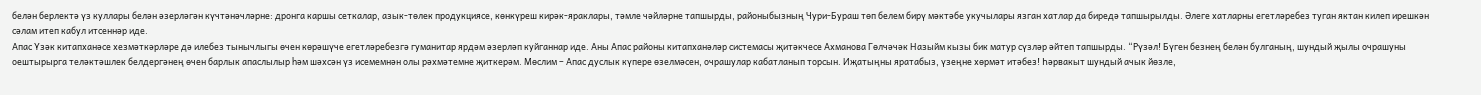белән берлектә үз куллары белән әзерләгән күчтәнәчләрне: дронга каршы сеткалар, азык-төлек продукциясе, көнкүреш кирәк-яраклары, тәмле чәйләрне тапшырды, районыбызның Чури-Бураш төп белем бирү мәктәбе укучылары язган хатлар да биредә тапшырылды. Әлеге хатларны егетләребез туган яктан килеп ирешкән сәлам итеп кабул итсеннәр иде.
Апас Үзәк китапханәсе хезмәткәрләре дә илебез тынычлыгы өчен көрәшүче егетләребезгә гуманитар ярдәм әзерләп куйганнар иде. Аны Апас районы китапханәләр системасы җитәкчесе Ахманова Гөлчәчәк Назыйм кызы бик матур сүзләр әйтеп тапшырды. “Рүзәл! Бүген безнең белән булганың, шундый җылы очрашуны оештырырга теләктәшлек белдергәнең өчен барлык апаслылыр һәм шәхсән үз исемемнән олы рәхмәтемне җиткерәм. Мөслим – Апас дуслык күпере өзелмәсен, очрашулар кабатланып торсын. Иҗатыңны яратабыз, үзеңне хөрмәт итәбез! Һәрвакыт шундый ачык йөзле,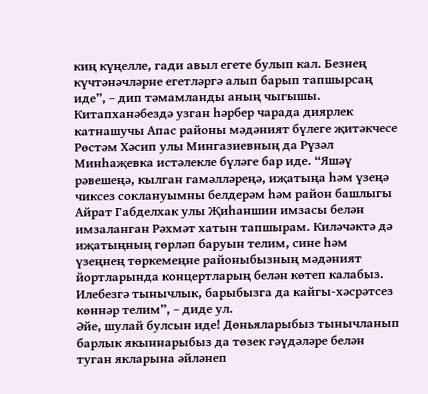киң күңелле, гади авыл егете булып кал. Безнең күчтәнәчләрне егетләргә алып барып тапшырсаң иде”, – дип тәмамланды аның чыгышы.
Китапханәбездә узган һәрбер чарада диярлек катнашучы Апас районы мәдәният бүлеге җитәкчесе Рөстәм Хәсип улы Мингазиевның да Рүзәл Минһаҗевка истәлекле бүләге бар иде. “Яшәү рәвешеңә, кылган гамәлләреңә, иҗатыңа һәм үзеңә чиксез соклануымны белдерәм һәм район башлыгы Айрат Габделхак улы Җиһаншин имзасы белән имзаланган Рәхмәт хатын тапшырам. Киләчәктә дә иҗатыңның гөрләп баруын телим, сине һәм үзеңнең төркемеңне районыбызның мәдәният йортларында концертларың белән көтеп калабыз. Илебезгә тынычлык, барыбызга да кайгы-хәсрәтсез көннәр телим”, – диде ул.
Әйе, шулай булсын иде! Дөньяларыбыз тынычланып барлык якыннарыбыз да төзек гәүдәләре белән туган якларына әйләнеп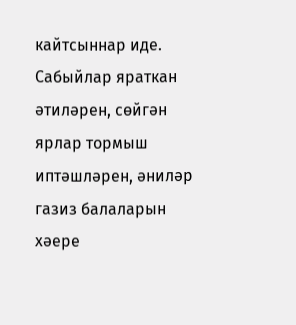кайтсыннар иде. Сабыйлар яраткан әтиләрен, сөйгән ярлар тормыш иптәшләрен, әниләр газиз балаларын хәере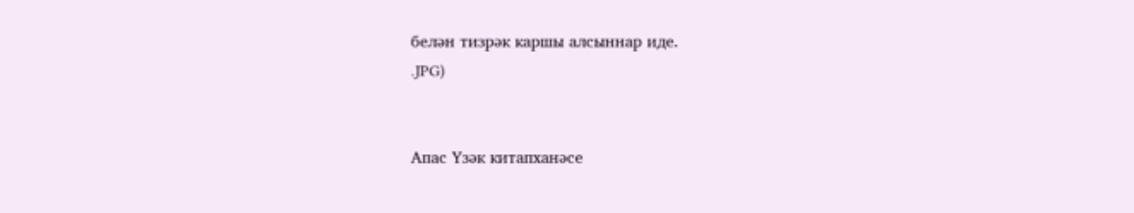белән тизрәк каршы алсыннар иде.
.JPG)


Апас Үзәк китапханәсе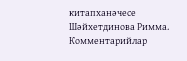китапханәчесе
Шәйхетдинова Римма.
Комментарийлар